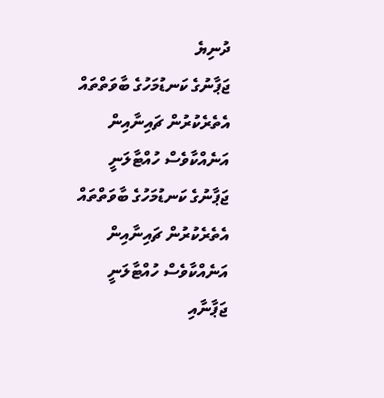ދުނިޔެ
ޖަޕާނުގެ ކަނޑުމަހުގެ ބާވަތްތައް އެތެރެކުރުން ޗައިނާއިން އަނެއްކާވެސް ހުއްޓާލަނީ
ޖަޕާނުގެ ކަނޑުމަހުގެ ބާވަތްތައް އެތެރެކުރުން ޗައިނާއިން އަނެއްކާވެސް ހުއްޓާލަނީ
ޖަޕާނާއި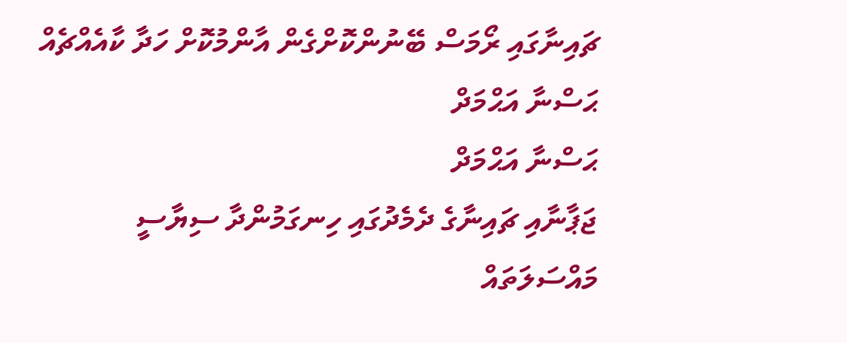ޗައިނާގައި ރޯމަސް ބޭނުންކޮށްގެން އާންމުކޮށް ހަދާ ކާއެއްޗެއް
ޙަސްނާ އަޙްމަދް
ޙަސްނާ އަޙްމަދް
ޖަޕާނާއި ޗައިނާގެ ދެމެދުގައި ހިނގަމުންދާ ސިޔާސީ މައްސަލަތައް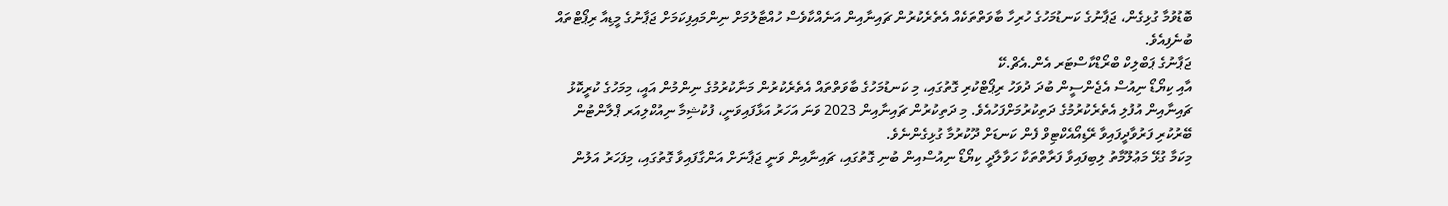ބޮޑުވުމާ ގުޅިގެން، ޖަޕާނުގެ ކަނޑުމަހުގެ ހުރިހާ ބާވަތްތަކެއް އެތެރެކުރުން ޗައިނާއިން އަނެއްކާވެސް ހުއްޓާލުމަށް ނިންމައިފިކަމަށް ޖަޕާނުގެ މީޑިއާ ރިޕޯޓްތައް ބުނެފިއެވެ.
ޖަޕާނުގެ ޕަބްލިކް ބްރޯޑްކާސްޓަރ އެން.އެޗް.ކޭ
އާއި ކިޔޯޑޯ ނިއުސް އެޖެންސީން ބުދަ ދުވަހު ރިޕޯޓްކުރި ގޮތުގައި، މި ކަނޑުމަހުގެ ބާވަތްތައް އެތެރެކުރުން މަނާކުރުމުގެ ނިންމުން އައީ، މިމަހުގެ ކުރީކޮޅު ޗައިނާއިން އުފުލި އެތެރެކުރުމުގެ ދަތިކުރުމަށްފަހުއެވެ. މި ދަތިކުރުން ޗައިނާއިން 2023 ވަނަ އަހަރު އަޅާފައިވަނީ، ފުކުޝިމާ ނިއުކްލިއަރ ޕްލާންޓުން ބޭރުކުރި ފަރުވާދީފައިވާ ރޭޑިއޯއެކްޓިވް ފެން ކަނޑަށް ދޫކުރުމާ ގުޅިގެންނެވެ.
މިކަމާ ގުޅޭ މަޢުލޫމާތު ލިބިފައިވާ ފަރާތްތަކާ ހަވާލާދީ ކިޔޯޑޯ ނިއުސްއިން ބުނި ގޮތުގައި، ޗައިނާއިން ވަނީ ޖަޕާނަށް އަންގާފައިވާ ގޮތުގައި، މިފަހަރު އަލުން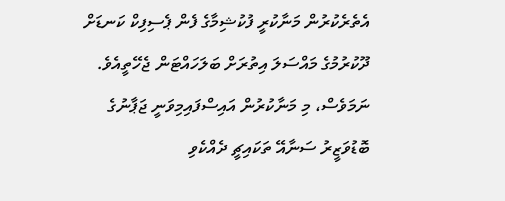އެތެރެކުރުން މަނާކުރީ ފުކުޝިމާގެ ފެން ޕެސިފިކް ކަނޑަށް ދޫކުރުމުގެ މައްސަލަ އިތުރަށް ބަލަހައްޓަން ޖެހޭތީއެވެ. ނަމަވެސް، މި މަނާކުރުން އައިސްފައިމިވަނީ ޖަޕާނުގެ ބޮޑުވަޒީރު ސަނާއޭ ތަކައިޗީ ދެއްކެވި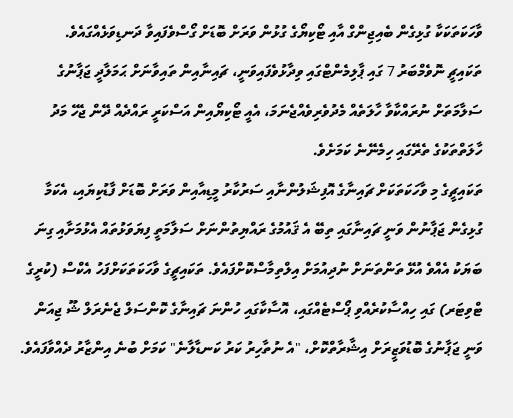ވާހަކަތަކަކާ ގުޅިގެން ބެއިޖިންގް އާއި ޓޯކިޔޯގެ ގުޅުން ވަރަށް ބޮޑަށް ގޯސްވެފައިވާ ދަނޑިވަޅެއްގައެވެ.
ތަކައިޗީ ނޮވެމްބަރު 7 ގައި ޕާލިމެންޓްގައި ވިދާޅުވެފައިވަނީ، ޗައިނާއިން ތައިވާނަށް ޙަމަލާދީ ޖަޕާނުގެ ސަލާމަތަށް ނުރައްކާވާ ހާލަތެއް މެދުވެރިވެއްޖެނަމަ، އެއީ ޓޯކިޔޯއިން އަސްކަރީ ރައްދެއް ދޭން ޖެހޭ މަދު ހާލަތްތަކުގެ ތެރޭގައި ހިމެނޭނެ ކަމަށެވެ.
ތަކައިޗީގެ މި ވާހަކަތަކަށް ޗައިނާގެ އޮފިޝަލުންނާއި ސަރުކާރު މީޑިއާއިން ވަރަށް ބޮޑަށް ފާޑުކިޔައި، އެކަމާ ގުޅިގެން ޖަޕާނުން ވަނީ ޗައިނާގައި ތިބޭ އެ ޤައުމުގެ ރައްޔިތުންނަށް ސަލާމަތީ ފިޔަވަޅުތައް އެޅުމަށާއި ގިނަ ބަޔަކު އެއްވެ އުޅޭ ތަންތަނަށް ނުދިއުމަށް އިލްތިމާސްކޮށްފައެވެ. ތަކައިޗީގެ ވާހަކަތަކަށްފަހު އެކްސް (ކުރީގެ ޓްވިޓަރ) ގައި ހިއްސާކުރެއްވި ޕޯސްޓެއްގައި، އޮސާކާގައި ހުންނަ ޗައިނާގެ ކޮންސަލް ޖެނެރަލް ޝޫ ޖިއަން ވަނީ ޖަޕާނުގެ ބޮޑުވަޒީރަށް އިޝާރާތްކޮށް، "އެ ނުތާހިރު ކަރު ކަނޑާލާނެ" ކަމަށް ބުނެ އިންޒާރު ދެއްވާފައެވެ.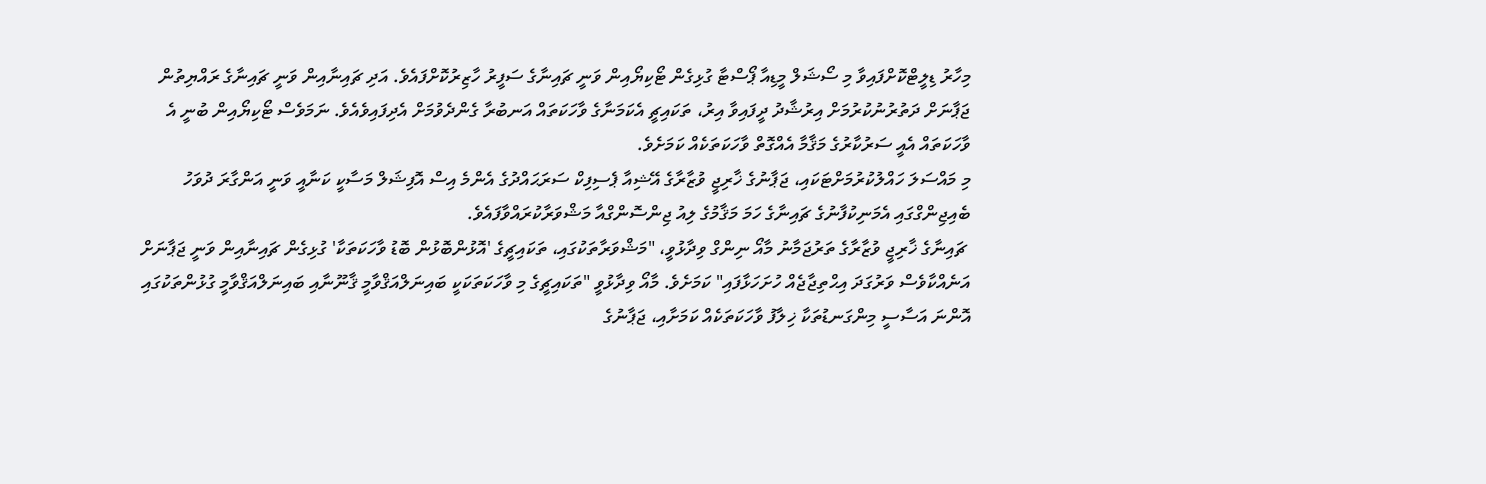މިހާރު ޑިލީޓްކޮށްފައިވާ މި ސޯޝަލް މީޑިއާ ޕޯސްޓާ ގުޅިގެން ޓޯކިޔޯއިން ވަނީ ޗައިނާގެ ސަފީރު ހާޒިރުކޮށްފައެވެ. އަދި ޗައިނާއިން ވަނީ ޗައިނާގެ ރައްޔިތުން ޖަޕާނަށް ދަތުރުނުކުރުމަށް އިރުޝާދު ދީފައިވާ އިރު، ތަކައިޗީ އެކަމަނާގެ ވާހަކަތައް އަނބުރާ ގެންދެވުމަށް އެދިފައިވެއެވެ. ނަމަވެސް ޓޯކިޔޯއިން ބުނީ އެ ވާހަކަތައް އެއީ ސަރުކާރުގެ މަޤާމާ އެއްގޮތް ވާހަކަތަކެއް ކަމަށެވެ.
މި މައްސަލަ ހައްލުކުރުމަށްޓަކައި، ޖަޕާނުގެ ޚާރިޖީ ވުޒާރާގެ އޭޝިއާ ޕެސިފިކް ސަރަޙައްދުގެ އެންމެ އިސް އޮފިޝަލް މަސާކީ ކަނާއީ ވަނީ އަންގާރަ ދުވަހު ބެއިޖިންގްގައި އެމަނިކުފާނުގެ ޗައިނާގެ ހަމަ މަޤާމުގެ ލިއު ޖިންސޮންގްއާ މަޝްވަރާކުރައްވާފައެވެ.
 ޗައިނާގެ ޚާރިޖީ ވުޒާރާގެ ތަރުޖަމާނު މާއޯ ނިންގް ވިދާޅުވީ، "މަޝްވަރާތަކުގައި، ތަކައިޗީގެ 'އޮޅުންބޮޅުން ބޮޑު ވާހަކަތަކާ' ގުޅިގެން ޗައިނާއިން ވަނީ ޖަޕާނަށް އަނެއްކާވެސް ވަރުގަދަ އިޙްތިޖާޖެއް ހުށަހަޅާފައި" ކަމަށެވެ. މާއޯ ވިދާޅުވީ "ތަކައިޗީގެ މި ވާހަކަތަކަކީ ބައިނަލްއަޤްވާމީ ޤާނޫނާއި ބައިނަލްއަޤްވާމީ ގުޅުންތަކުގައި އޮންނަ އަސާސީ މިންގަނޑުތަކާ ޚިލާފު ވާހަކަތަކެއް ކަމަށާއި، ޖަޕާނުގެ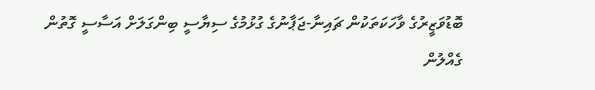ބޮޑުވަޒީރުގެ ވާހަކަތަކުން ޗައިނާ-ޖަޕާނުގެ ގުޅުމުގެ ސިޔާސީ ބިންގަލަށް އަސާސީ ގޮތުން ގެއްލުން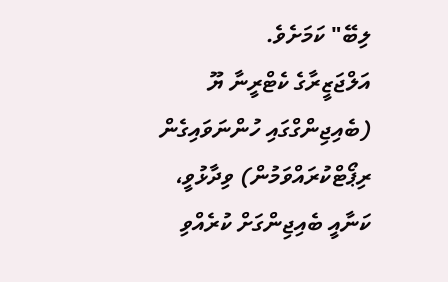ލިބޭ" ކަމަށެވެ.
އަލްޖަޒީރާގެ ކެޓްރީނާ ޔޫ (ބެއިޖިންގްގައި ހުންނަވައިގެން ރިޕޯޓްކުރައްވަމުން) ވިދާޅުވީ، ކަނާއީ ބެއިޖިންގަށް ކުރެއްވި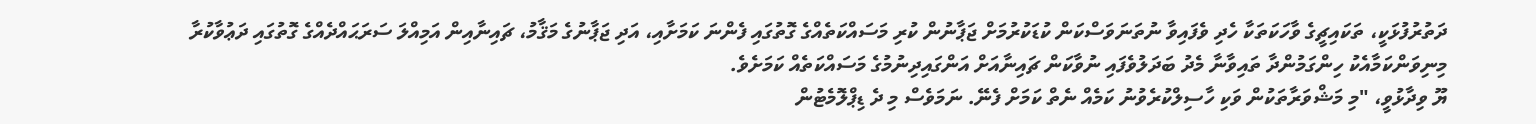ދަތުރުފުޅަކީ، ތަކައިޗީގެ ވާހަކަތަކާ ހެދި ވެފައިވާ ނުތަނަވަސްކަން ކުޑަކުރުމަށް ޖަޕާނުން ކުރި މަސައްކަތެއްގެ ގޮތުގައި ފެންނަ ކަމަށާއި، އަދި ޖަޕާނުގެ މަޤާމު، ޗައިނާއިން އަމިއްލަ ސަރަޙައްދެއްގެ ގޮތުގައި ދަޢުވާކުރާ މިނިވަންކަމާއެކު ހިންގަމުންދާ ތައިވާނާ މެދު ބަދަލުވެފައި ނުވާކަން ޗައިނާއަށް އަންގައިދިނުމުގެ މަސައްކަތެއް ކަމަށެވެ.
ޔޫ ވިދާޅުވީ، "މި މަޝްވަރާތަކުން ވަކި ހާސިލްކުރެވުނު ކަމެއް ނެތް ކަމަށް ފެނޭ. ނަމަވެސް މި ދެ ޑިޕްލޮމެޓުން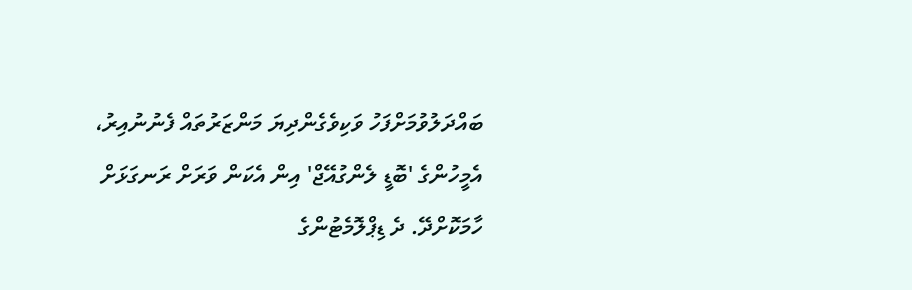ބައްދަލުވުމަށްފަހު ވަކިވެގެންދިޔަ މަންޒަރުތައް ފެނުނުއިރު، އެމީހުންގެ 'ބޮޑީ ލެންގުއޭޖް' އިން އެކަން ވަރަށް ރަނގަޅަށް ހާމަކޮށްދޭ. ދެ ޑިޕްލޮމެޓުންގެ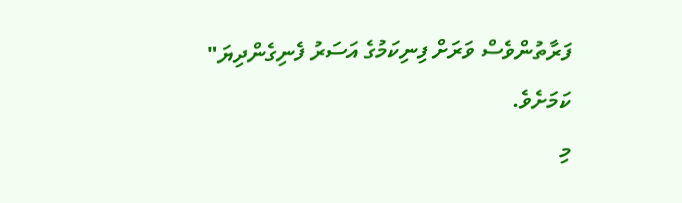ފަރާތުންވެސް ވަރަށް ފިނިކަމުގެ އަސަރު ފެނިގެންދިޔަ" ކަމަށެވެ.
މި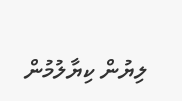ލިޔުން ކިޔާލުމުން